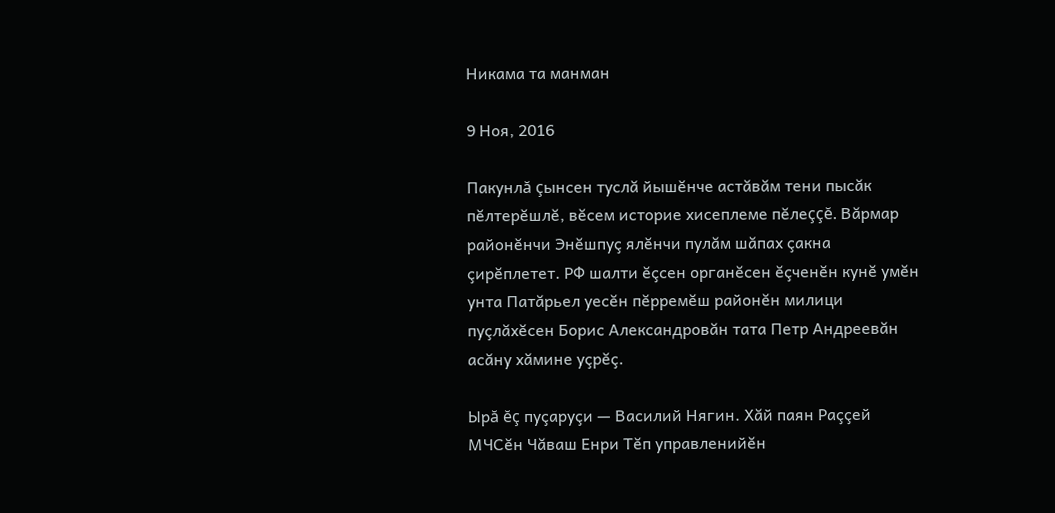Никама та манман

9 Ноя, 2016

Пакунлă çынсен туслă йышĕнче астăвăм тени пысăк пĕлтерĕшлĕ, вĕсем историе хисеплеме пĕлеççĕ. Вăрмар районĕнчи Энĕшпуç ялĕнчи пулăм шăпах çакна çирĕплетет. РФ шалти ĕçсен органĕсен ĕçченĕн кунĕ умĕн унта Патăрьел уесĕн пĕрремĕш районĕн милици пуçлăхĕсен Борис Александровăн тата Петр Андреевăн асăну хăмине уçрĕç.

Ырă ĕç пуçаруçи — Василий Нягин. Хăй паян Раççей МЧСĕн Чăваш Енри Тĕп управленийĕн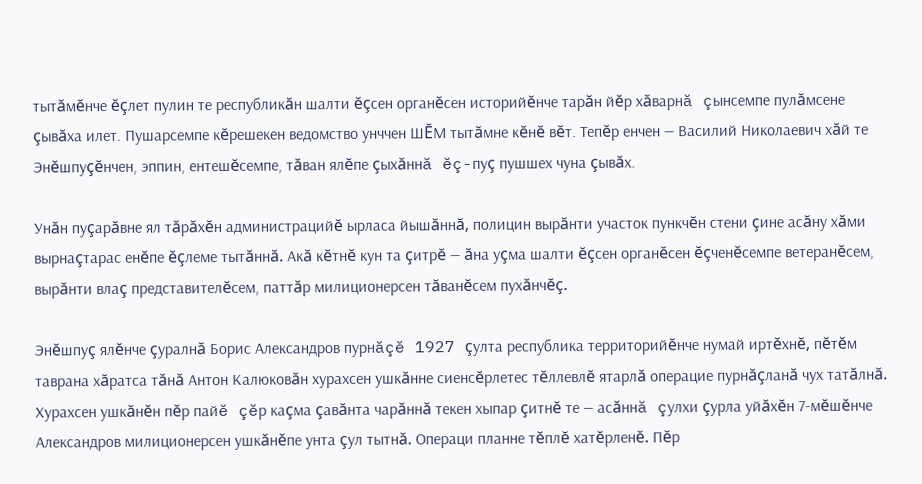тытăмĕнче ĕçлет пулин те республикăн шалти ĕçсен органĕсен историйĕнче тарăн йĕр хăварнă çынсемпе пулăмсене çывăха илет. Пушарсемпе кĕрешекен ведомство унччен ШĔМ тытăмне кĕнĕ вĕт. Тепĕр енчен — Василий Николаевич хăй те Энĕшпуçĕнчен, эппин, ентешĕсемпе, тăван ялĕпе çыхăннă ĕç-пуç пушшех чуна çывăх.

Унăн пуçарăвне ял тăрăхĕн администрацийĕ ырласа йышăннă, полицин вырăнти участок пункчĕн стени çине асăну хăми вырнаçтарас енĕпе ĕçлеме тытăннă. Акă кĕтнĕ кун та çитрĕ — ăна уçма шалти ĕçсен органĕсен ĕçченĕсемпе ветеранĕсем, вырăнти влаç представителĕсем, паттăр милиционерсен тăванĕсем пухăнчĕç.

Энĕшпуç ялĕнче çуралнă Борис Александров пурнăçĕ 1927 çулта республика территорийĕнче нумай иртĕхнĕ, пĕтĕм таврана хăратса тăнă Антон Калюковăн хурахсен ушкăнне сиенсĕрлетес тĕллевлĕ ятарлă операцие пурнăçланă чух татăлнă. Хурахсен ушкăнĕн пĕр пайĕ çĕр каçма çавăнта чарăннă текен хыпар çитнĕ те — асăннă çулхи çурла уйăхĕн 7-мĕшĕнче Александров милиционерсен ушкăнĕпе унта çул тытнă. Операци планне тĕплĕ хатĕрленĕ. Пĕр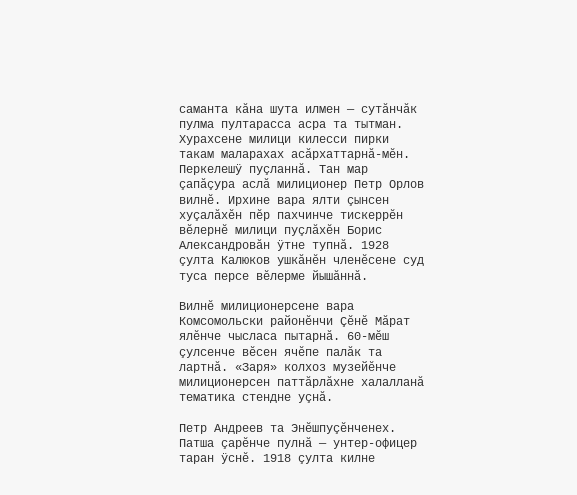саманта кăна шута илмен — сутăнчăк пулма пултарасса асра та тытман. Хурахсене милици килесси пирки такам маларахах асăрхаттарнă-мĕн. Перкелешÿ пуçланнă. Тан мар çапăçура аслă милиционер Петр Орлов вилнĕ. Ирхине вара ялти çынсен хуçалăхĕн пĕр пахчинче тискеррĕн вĕлернĕ милици пуçлăхĕн Борис Александровăн ÿтне тупнă. 1928 çулта Калюков ушкăнĕн членĕсене суд туса персе вĕлерме йышăннă.

Вилнĕ милиционерсене вара Комсомольски районĕнчи Çĕнĕ Мăрат ялĕнче чысласа пытарнă. 60-мĕш çулсенче вĕсен ячĕпе палăк та лартнă. «Заря» колхоз музейĕнче милиционерсен паттăрлăхне халалланă тематика стендне уçнă.

Петр Андреев та Энĕшпуçĕнченех. Патша çарĕнче пулнă — унтер-офицер таран ÿснĕ. 1918 çулта килне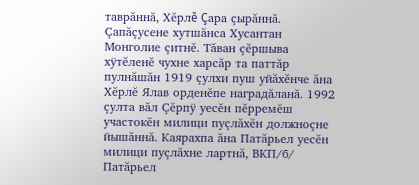таврăннă, Хĕрлĕ Çара çырăннă. Çапăçусене хутшăнса Хусантан Монголие çитнĕ. Тăван çĕршыва хÿтĕленĕ чухне харсăр та паттăр пулнăшăн 1919 çулхи пуш уйăхĕнче ăна Хĕрлĕ Ялав орденĕпе наградăланă. 1992 çулта вăл Çĕрпÿ уесĕн пĕрремĕш участокĕн милици пуçлăхĕн должноçне йышăннă. Каярахпа ăна Патăрьел уесĕн милици пуçлăхне лартнă, ВКП/б/ Патăрьел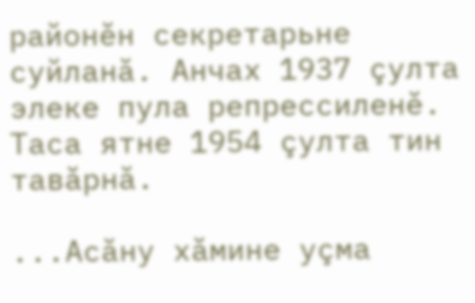районĕн секретарьне суйланă. Анчах 1937 çулта элеке пула репрессиленĕ. Таса ятне 1954 çулта тин тавăрнă.

...Асăну хăмине уçма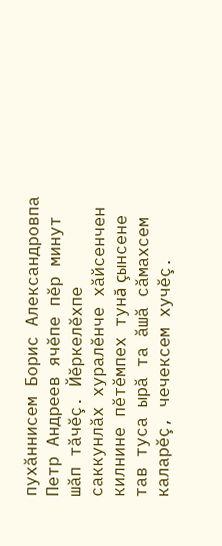пухăннисем Борис Александровпа Петр Андреев ячĕпе пĕр минут шăп тăчĕç. Йĕркелĕхпе саккунлăх хуралĕнче хăйсенчен килнине пĕтĕмпех тунă çынсене тав туса ырă та ăшă сăмахсем каларĕç, чечексем хучĕç.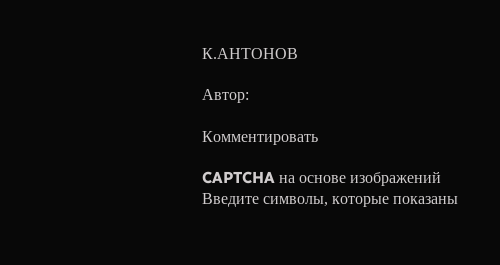К.АНТОНОВ

Автор:

Комментировать

CAPTCHA на основе изображений
Введите символы, которые показаны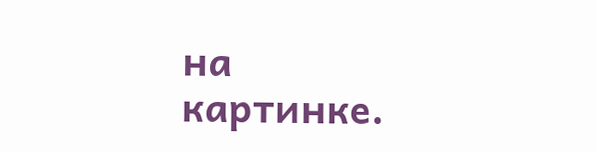на картинке.